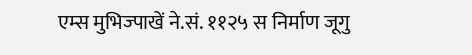एम्स मुभिज्पाखें ने.सं. ११२५ स निर्माण जूगु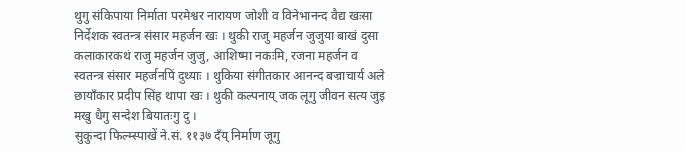थुगु संकिपाया निर्माता परमेश्वर नारायण जोशी व विनेभानन्द वैद्य खःसा निर्देशक स्वतन्त्र संसार महर्जन खः । थुकी राजु महर्जन जुजुया बाखं दुसा कलाकारकथं राजु महर्जन जुजु, आशिष्मा नकःमि, रजना महर्जन व स्वतन्त्र संसार महर्जनपिं दुथ्याः । थुकिया संगीतकार आनन्द बज्राचार्य अले छायाँकार प्रदीप सिंह थापा खः । थुकी कल्पनाय् जक लूगु जीवन सत्य जुइ मखु धैगु सन्देश बियातःगु दु ।
सुकुन्दा फिल्म्स्पाखें ने.सं. ११३७ दँय् निर्माण जूगु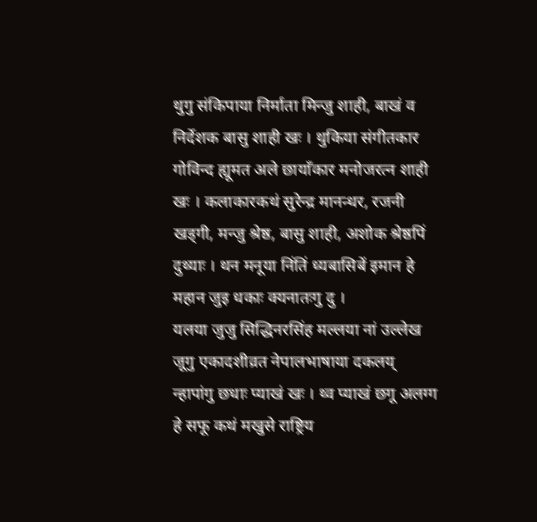थुगु संकिपाया निर्माता मिन्जु शाही, बाखं व निर्देशक बासु शाही खः । थुकिया संगीतकार गोविन्द ह्यूमत अले छायाँकार मनोजरत्न शाही खः । कलाकारकथं सुरेन्द्र मानन्धर, रजनी खड्गी, मन्जु श्रेष्ठ, बासु शाही, अशोक श्रेष्ठपिं दुथ्याः । थन मनूया निंतिं ध्यबासिबें इमान हे महान जुइ धकाः क्यनातःगु दु ।
यलया जुजु सिद्धिनरसिंह मल्लया नां उल्लेख जूगु एकादशीव्रत नेपालभाषाया दकलय् न्हापांगु छधाः प्याखं खः । थ्व प्याखं छगू अलग्ग हे सफू कथं मखुसे राष्ट्रिय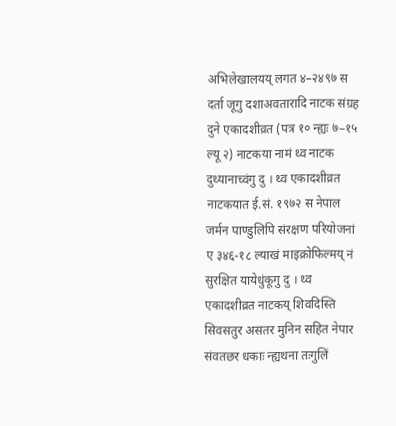अभिलेखालयय् लगत ४–२४९७ स दर्ता जूगु दशाअवतारादि नाटक संग्रह दुने एकादशीव्रत (पत्र १० न्ह्यः ७–१५ ल्यू २) नाटकया नामं थ्व नाटक दुथ्यानाच्वंगु दु । थ्व एकादशीव्रत नाटकयात ई.सं. १९७२ स नेपाल जर्मन पाण्डुलिपि संरक्षण परियोजनां ए ३४६-१८ ल्याखं माइक्रोफिल्मय् नं सुरक्षित यायेधुंकूगु दु । थ्व एकादशीव्रत नाटकय् शिवदिस्ति सिवसतुर असतर मुनिन सहित नेपार संवतछर धकाः न्ह्यथना तःगुलिं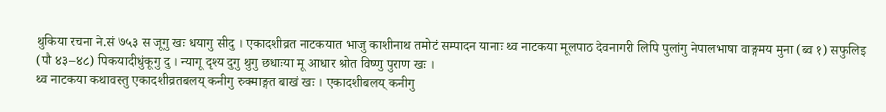थुकिया रचना ने.सं ७५३ स जूगु खः धयागु सीदु । एकादशीव्रत नाटकयात भाजु काशीनाथ तमोटं सम्पादन यानाः थ्व नाटकया मूलपाठ देवनागरी लिपि पुलांगु नेपालभाषा वाङ्गमय मुना (ब्व १) सफुलिइ (पौ ४३–४८) पिकयादीधुंकूगु दु । न्यागू दृश्य दुगु थुगु छधाःया मू आधार श्रोत विष्णु पुराण खः ।
थ्व नाटकया कथावस्तु एकादशीव्रतबलय् कनीगु रुक्माङ्गत बाखं खः । एकादशीबलय् कनीगु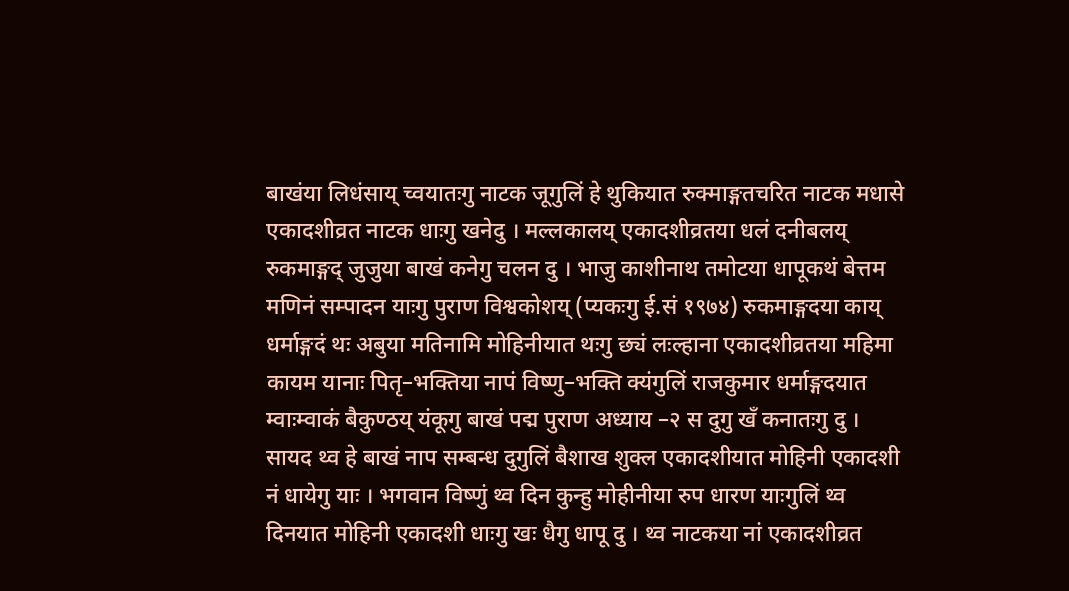बाखंया लिधंसाय् च्वयातःगु नाटक जूगुलिं हे थुकियात रुक्माङ्गतचरित नाटक मधासे एकादशीव्रत नाटक धाःगु खनेदु । मल्लकालय् एकादशीव्रतया धलं दनीबलय् रुकमाङ्गद् जुजुया बाखं कनेगु चलन दु । भाजु काशीनाथ तमोटया धापूकथं बेत्तम मणिनं सम्पादन याःगु पुराण विश्वकोशय् (प्यकःगु ई.सं १९७४) रुकमाङ्गदया काय् धर्माङ्गदं थः अबुया मतिनामि मोहिनीयात थःगु छ्यं लःल्हाना एकादशीव्रतया महिमा कायम यानाः पितृ–भक्तिया नापं विष्णु–भक्ति क्यंगुलिं राजकुमार धर्माङ्गदयात म्वाःम्वाकं बैकुण्ठय् यंकूगु बाखं पद्म पुराण अध्याय –२ स दुगु खँ कनातःगु दु । सायद थ्व हे बाखं नाप सम्बन्ध दुगुलिं बैशाख शुक्ल एकादशीयात मोहिनी एकादशी नं धायेगु याः । भगवान विष्णुं थ्व दिन कुन्हु मोहीनीया रुप धारण याःगुलिं थ्व दिनयात मोहिनी एकादशी धाःगु खः धैगु धापू दु । थ्व नाटकया नां एकादशीव्रत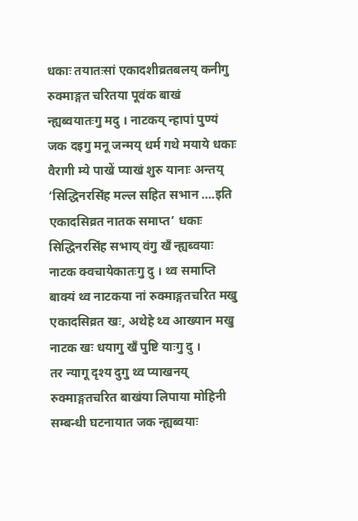धकाः तयातःसां एकादशीव्रतबलय् कनीगु रुक्माङ्गत चरितया पूवंक बाखं न्ह्यब्वयातःगु मदु । नाटकय् न्हापां पुण्यं जक दइगु मनू जन्मय् धर्म गथे मयाये धकाः वैरागी म्ये पाखें प्याखं शुरु यानाः अन्तय् ‘सिद्धिनरसिंह मल्ल सहित सभान ….इति एकादसिव्रत नातक समाप्त’ धकाः सिद्धिनरसिंह सभाय् वंगु खँ न्ह्यब्वयाः नाटक क्वचायेकातःगु दु । थ्व समाप्ति बाक्यं थ्व नाटकया नां रुक्माङ्गतचरित मखु एकादसिव्रत खः, अथेहे थ्व आख्यान मखु नाटक खः धयागु खँ पुष्टि याःगु दु ।
तर न्यागू दृश्य दुगु थ्व प्याखनय् रुक्माङ्गतचरित बाखंया लिपाया मोहिनी सम्बन्धी घटनायात जक न्ह्यब्वयाः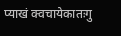प्याखं क्वचायेकातःगु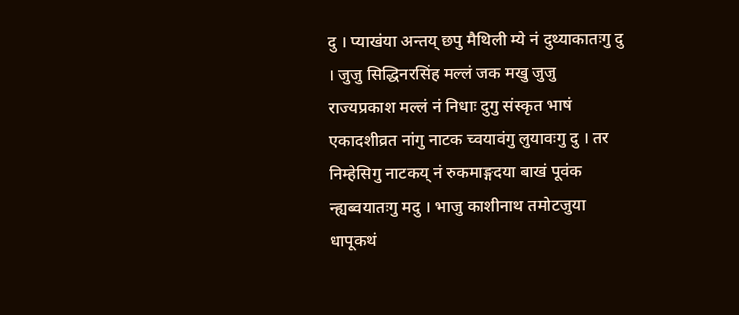दु । प्याखंया अन्तय् छपु मैथिली म्ये नं दुथ्याकातःगु दु । जुजु सिद्धिनरसिंह मल्लं जक मखु जुजु राज्यप्रकाश मल्लं नं निधाः दुगु संस्कृत भाषं एकादशीव्रत नांगु नाटक च्वयावंगु लुयावःगु दु । तर निम्हेसिगु नाटकय् नं रुकमाङ्गदया बाखं पूवंक न्ह्यब्वयातःगु मदु । भाजु काशीनाथ तमोटजुया धापूकथं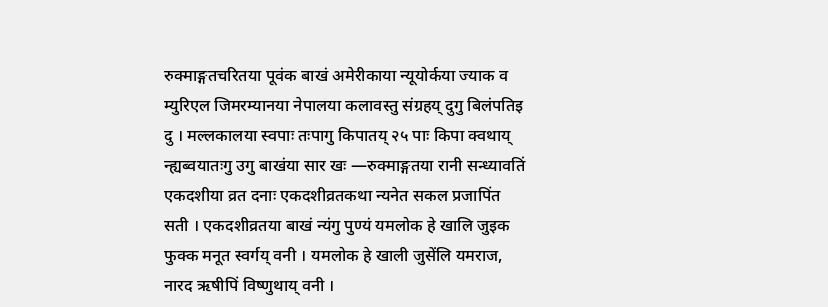रुक्माङ्गतचरितया पूवंक बाखं अमेरीकाया न्यूयोर्कया ज्याक व म्युरिएल जिमरम्यानया नेपालया कलावस्तु संग्रहय् दुगु बिलंपतिइ दु । मल्लकालया स्वपाः तःपागु किपातय् २५ पाः किपा क्वथाय् न्ह्यब्वयातःगु उगु बाखंया सार खः —रुक्माङ्गतया रानी सन्ध्यावतिं एकदशीया व्रत दनाः एकदशीव्रतकथा न्यनेत सकल प्रजापिंत सती । एकदशीव्रतया बाखं न्यंगु पुण्यं यमलोक हे खालि जुइक फुक्क मनूत स्वर्गय् वनी । यमलोक हे खाली जुसेंलि यमराज, नारद ऋषीपिं विष्णुथाय् वनी ।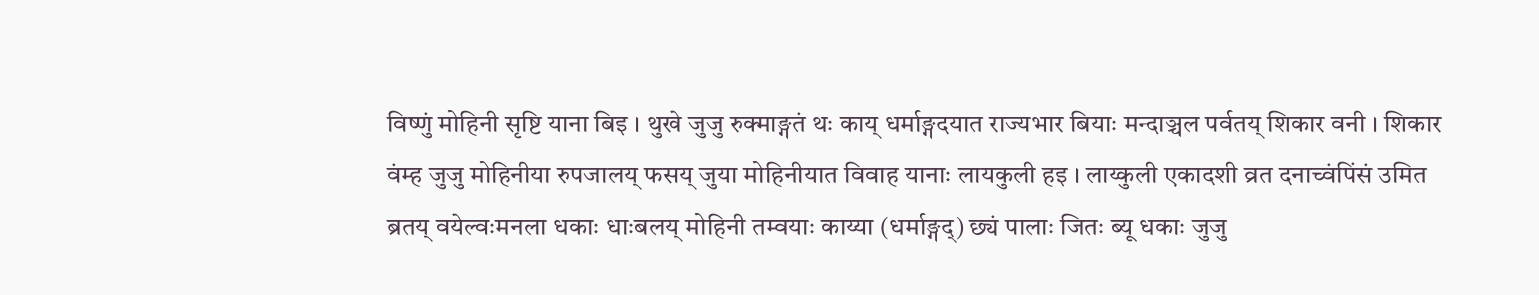विष्णुं मोहिनी सृष्टि याना बिइ । थुखे जुजु रुक्माङ्गतं थः काय् धर्माङ्गदयात राज्यभार बियाः मन्दाञ्चल पर्वतय् शिकार वनी । शिकार वंम्ह जुजु मोहिनीया रुपजालय् फसय् जुया मोहिनीयात विवाह यानाः लायकुली हइ । लाय्कुली एकादशी व्रत दनाच्वंपिंसं उमित ब्रतय् वयेल्वःमनला धकाः धाःबलय् मोहिनी तम्वयाः काय्या (धर्माङ्गद्) छ्यं पालाः जितः ब्यू धकाः जुजु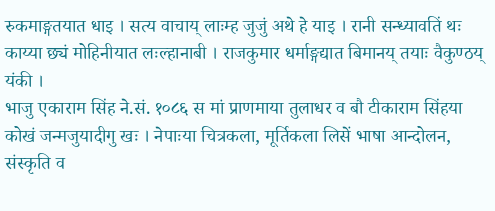रुकमाङ्गतयात धाइ । सत्य वाचाय् लाःम्ह जुजुं अथे हे याइ । रानी सन्ध्यावतिं थः काय्या छ्यं मोहिनीयात लःल्हानाबी । राजकुमार धर्माङ्गद्यात बिमानय् तयाः वैकुण्ठय् यंकी ।
भाजु एकाराम सिंह ने.सं. १०८६ स मां प्राणमाया तुलाधर व बौ टीकाराम सिंहया कोखं जन्मजुयादीगु खः । नेपाःया चित्रकला, मूर्तिकला लिसें भाषा आन्दोलन, संस्कृति व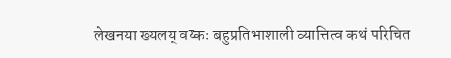लेखनया ख्यलय् वय्कः बहुप्रतिभाशाली व्यात्तित्व कथं परिचित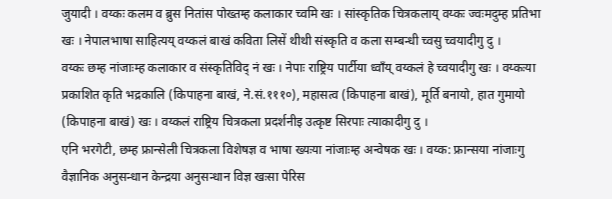जुयादी । वय्कः कलम व ब्रुस नितांस पोख्तम्ह कलाकार च्वमि खः । सांस्कृतिक चित्रकलाय् वय्कः ज्वःमदुम्ह प्रतिभा खः । नेपालभाषा साहित्यय् वय्कलं बाखं कविता लिसें थीथी संस्कृति व कला सम्बन्धी च्वसु च्वयादीगु दु ।
वय्कः छम्ह नांजाःम्ह कलाकार व संस्कृतिविद् नं खः । नेपाः राष्ट्रिय पार्टीया ध्वाँय् वय्कलं हे च्वयादीगु खः । वय्कःया प्रकाशित कृति भद्रकालि (किपाहना बाखं, ने.सं.१११०), महासत्व (किपाहना बाखं), मूर्ति बनायो, हात गुमायो (किपाहना बाखं) खः । वय्कलं राष्ट्रिय चित्रकला प्रदर्शनीइ उत्कृष्ट सिरपाः त्याकादीगु दु ।
एनि भरगेटी, छम्ह फ्रान्सेली चित्रकला विशेषज्ञ व भाषा ख्यःया नांजाःम्ह अन्वेषक खः । वय्क: फ्रान्सया नांजाःगु वैज्ञानिक अनुसन्धान केन्द्रया अनुसन्धान विज्ञ खःसा पेरिस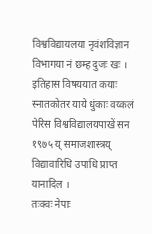विश्वविद्यायलया नृवंशविज्ञान विभागया नं छम्ह दुजः खः । इतिहास विषययात कयाः स्नातकोतर याये धुंकाः वय्कलं पेरिस विश्वविद्यालयपाखें सन १९७५ य् समाजशास्त्रय् विद्यावारिधि उपाधि प्राप्त यानादिल ।
तःक्वः नेपाः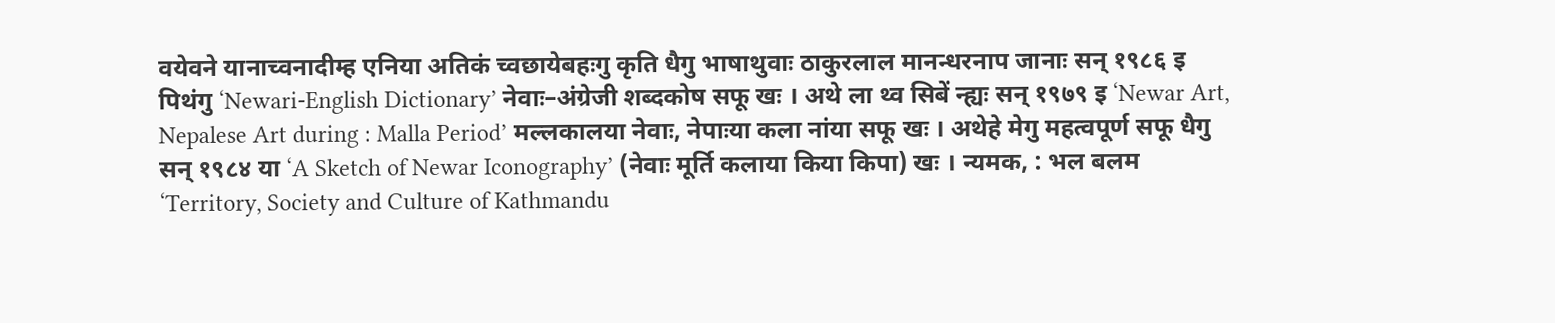वयेवने यानाच्वनादीम्ह एनिया अतिकं च्वछायेबहःगु कृति धैगु भाषाथुवाः ठाकुरलाल मानन्धरनाप जानाः सन् १९८६ इ पिथंगु ‘Newari-English Dictionary’ नेवाः–अंग्रेजी शब्दकोष सफू खः । अथे ला थ्व सिबें न्ह्यः सन् १९७९ इ ‘Newar Art, Nepalese Art during : Malla Period’ मल्लकालया नेवाः, नेपाःया कला नांया सफू खः । अथेहे मेगु महत्वपूर्ण सफू धैगु सन् १९८४ या ‘A Sketch of Newar Iconography’ (नेवाः मूर्ति कलाया किया किपा) खः । न्यमक, : भल बलम ‘Territory, Society and Culture of Kathmandu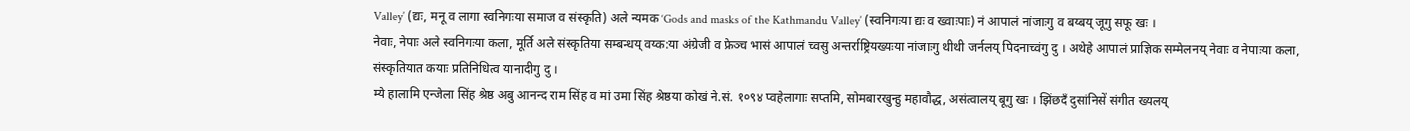Valley’ (द्यः, मनू व लागा स्वनिगःया समाज व संस्कृति) अले न्यमक ‘Gods and masks of the Kathmandu Valley’ (स्वनिगःया द्यः व ख्वाःपाः) नं आपालं नांजाःगु व बय्बय् जूगु सफू खः ।
नेवाः, नेपाः अले स्वनिगःया कला, मूर्ति अले संस्कृतिया सम्बन्धय् वय्क:या अंग्रेजी व फ्रेञ्च भासं आपालं च्वसु अन्तर्राष्ट्रियख्यःया नांजाःगु थीथी जर्नलय् पिदनाच्वंगु दु । अथेहे आपालं प्राज्ञिक सम्मेलनय् नेवाः व नेपाःया कला, संस्कृतियात कयाः प्रतिनिधित्व यानादीगु दु ।
म्ये हालामि एन्जेला सिंह श्रेष्ठ अबु आनन्द राम सिंह व मां उमा सिंह श्रेष्ठया कोखं ने.सं. १०९४ प्वहेलागाः सप्तमि, सोमबारखुन्हु महावौद्ध, असंत्वालय् बूगु खः । झिंछदँ दुसांनिसें संगीत ख्यलय्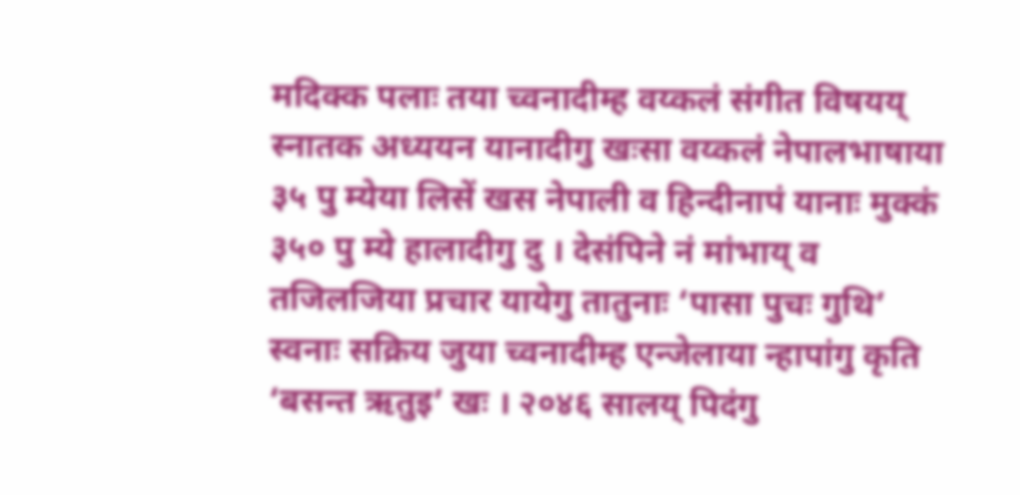मदिक्क पलाः तया च्वनादीम्ह वय्कलं संगीत विषयय् स्नातक अध्ययन यानादीगु खःसा वय्कलं नेपालभाषाया ३५ पु म्येया लिसें खस नेपाली व हिन्दीनापं यानाः मुक्कं ३५० पु म्ये हालादीगु दु । देसंपिने नं मांभाय् व तजिलजिया प्रचार यायेगु तातुनाः ‘पासा पुचः गुथि’ स्वनाः सक्रिय जुया च्वनादीम्ह एन्जेलाया न्हापांगु कृति ‘बसन्त ऋतुइ’ खः । २०४६ सालय् पिदंगु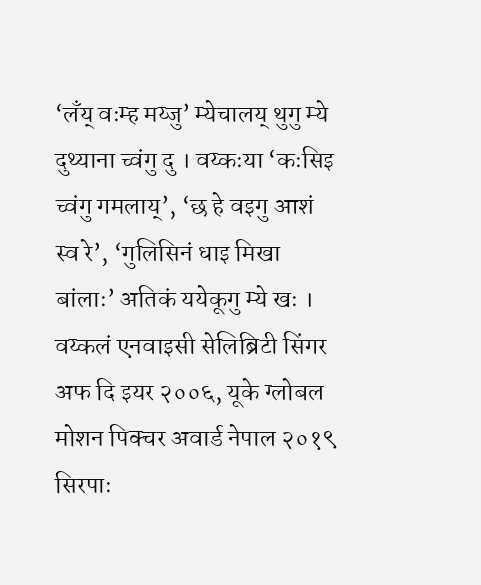‘लँय् वःम्ह मय्जु’ म्येचालय् थुगु म्ये दुथ्याना च्वंगु दु । वय्कःया ‘कःसिइ च्वंगु गमलाय्’, ‘छ हे वइगु आशं स्व रे’, ‘गुलिसिनं धाइ मिखा बांलाः’ अतिकं ययेकूगु म्ये खः । वय्कलं एनवाइसी सेलिब्रिटी सिंगर अफ दि इयर २००६, यूके ग्लोबल मोशन पिक्चर अवार्ड नेपाल २०१९ सिरपाः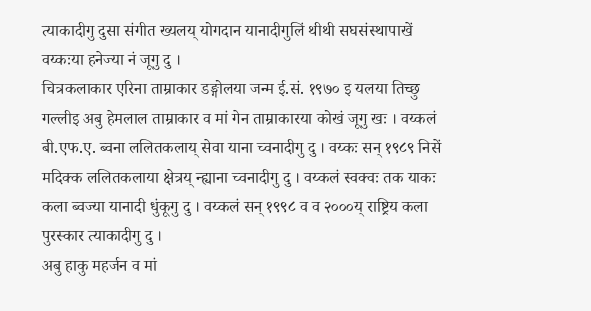त्याकादीगु दुसा संगीत ख्यलय् योगदान यानादीगुलिं थीथी सघसंस्थापाखें वय्कःया हनेज्या नं जूगु दु ।
चित्रकलाकार एरिना ताम्राकार डङ्गोलया जन्म ई.सं. १९७० इ यलया तिच्छु गल्लीइ अबु हेमलाल ताम्राकार व मां गेन ताम्राकारया कोखं जूगु खः । वय्कलं बी.एफ.ए. ब्वना ललितकलाय् सेवा याना च्वनादीगु दु । वय्कः सन् १९८९ निसें मदिक्क ललितकलाया क्षेत्रय् न्ह्याना च्वनादीगु दु । वय्कलं स्वक्वः तक याकः कला ब्वज्या यानादी धुंकूगु दु । वय्कलं सन् १९९८ व व २०००य् राष्ट्रिय कला पुरस्कार त्याकादीगु दु ।
अबु हाकु महर्जन व मां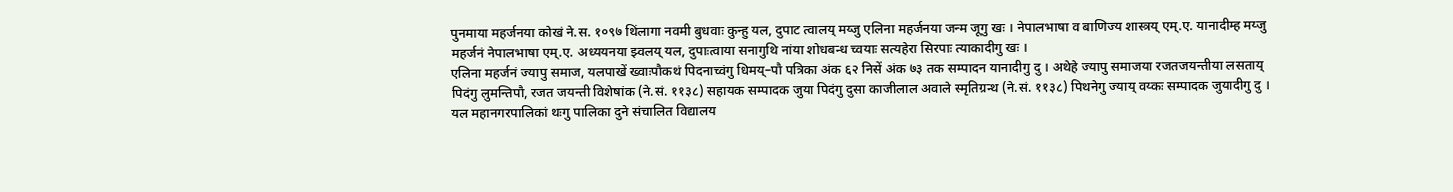पुनमाया महर्जनया कोखं ने.स. १०९७ थिंलागा नवमी बुधवाः कुन्हु यल, दुपाट त्वालय् मय्जु एलिना महर्जनया जन्म जूगु खः । नेपालभाषा व बाणिज्य शास्त्रय् एम्.ए. यानादीम्ह मय्जु महर्जनं नेपालभाषा एम्.ए. अध्ययनया झ्वलय् यल, दुपाःत्वाया सनागुथि नांया शोधबन्ध च्वयाः सत्यहेरा सिरपाः त्याकादीगु खः ।
एलिना महर्जनं ज्यापु समाज, यलपाखें ख्वाःपौकथं पिदनाच्वंगु धिमय्–पौ पत्रिका अंक ६२ निसें अंक ७३ तक सम्पादन यानादीगु दु । अथेहे ज्यापु समाजया रजतजयन्तीया लसताय् पिदंगु लुमन्तिपौ, रजत जयन्ती विशेषांक (ने.सं. ११३८) सहायक सम्पादक जुया पिदंगु दुसा काजीलाल अवाले स्मृतिग्रन्थ (ने.सं. ११३८) पिथनेगु ज्याय् वय्कः सम्पादक जुयादीगु दु ।
यल महानगरपालिकां थःगु पालिका दुने संचालित विद्यालय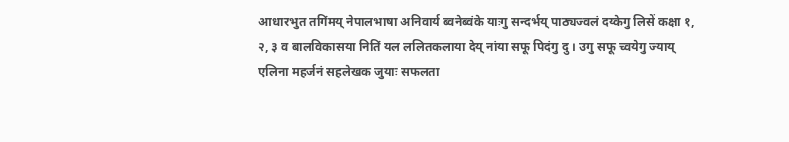आधारभुत तगिंमय् नेपालभाषा अनिवार्य ब्वनेब्वंके याःगु सन्दर्भय् पाठ्यज्वलं दय्केगु लिसें कक्षा १, २, ३ व बालविकासया नितिं यल ललितकलाया देय् नांया सफू पिदंगु दु । उगु सफू च्वयेगु ज्याय् एलिना महर्जनं सहलेखक जुयाः सफलता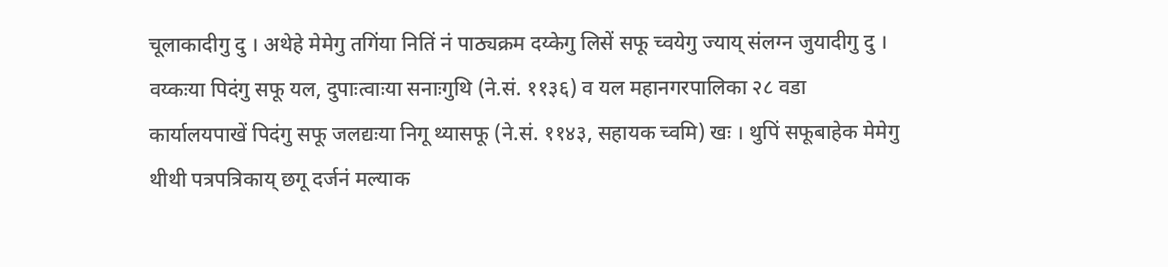चूलाकादीगु दु । अथेहे मेमेगु तगिंया नितिं नं पाठ्यक्रम दय्केगु लिसें सफू च्वयेगु ज्याय् संलग्न जुयादीगु दु । वय्कःया पिदंगु सफू यल, दुपाःत्वाःया सनाःगुथि (ने.सं. ११३६) व यल महानगरपालिका २८ वडा कार्यालयपाखें पिदंगु सफू जलद्यःया निगू थ्यासफू (ने.सं. ११४३, सहायक च्वमि) खः । थुपिं सफूबाहेक मेमेगु थीथी पत्रपत्रिकाय् छगू दर्जनं मल्याक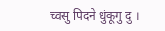च्वसु पिदने धुंकूगु दु ।